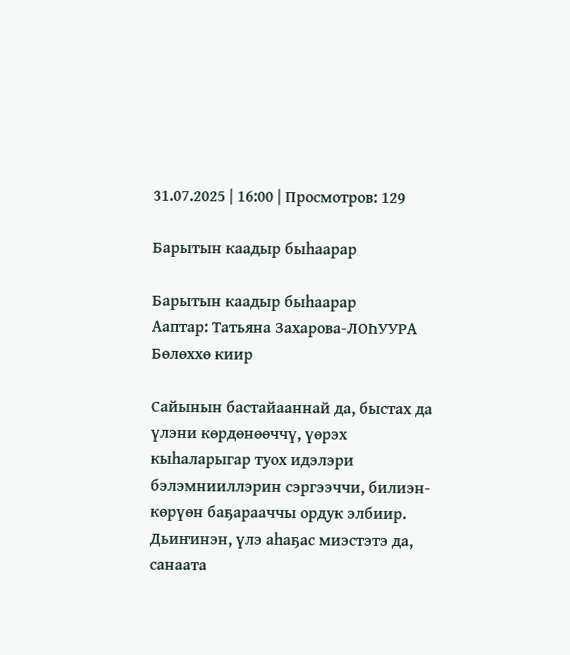31.07.2025 | 16:00 | Просмотров: 129

Барытын каадыр быһаарар

Барытын каадыр быһаарар
Ааптар: Татьяна Захарова-ЛОҺУУРА
Бөлөххө киир

Сайынын бастайааннай да, быстах да үлэни көрдөнөөччү, үөрэх кыһаларыгар туох идэлэри бэлэмнииллэрин сэргээччи, билиэн-көрүөн баҕарааччы ордук элбиир. Дьиҥинэн, үлэ аһаҕас миэстэтэ да, санаата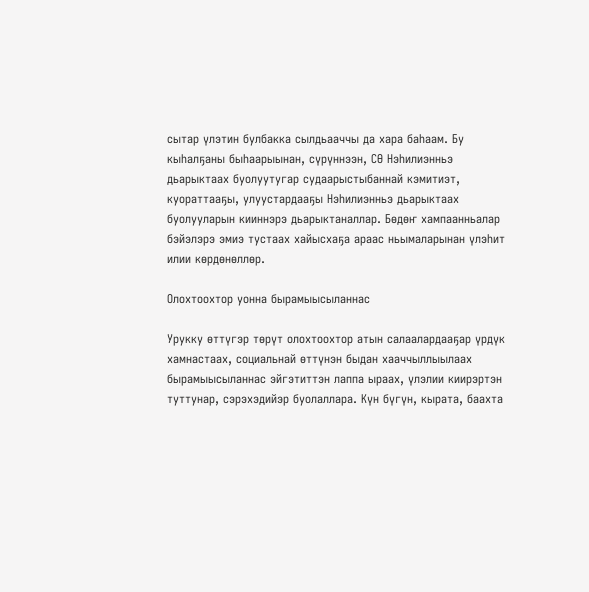сытар үлэтин булбакка сылдьааччы да хара баһаам. Бу кыһалҕаны быһаарыынан, сүрүннээн, СӨ Нэһилиэнньэ дьарыктаах буолуутугар судаарыстыбаннай кэмитиэт, куораттааҕы, улуустардааҕы Нэһилиэнньэ дьарыктаах буолууларын кииннэрэ дьарыктаналлар. Бөдөҥ хампаанньалар бэйэлэрэ эмиэ тустаах хайысхаҕа араас ньымаларынан үлэһит илии көрдөнөллөр.

Олохтоохтор уонна бырамыысыланнас

Урукку өттүгэр төрүт олохтоохтор атын салаалардааҕар үрдүк хамнастаах, социальнай өттүнэн быдан хааччыллыылаах бырамыысыланнас эйгэтиттэн лаппа ыраах, үлэлии киирэртэн туттунар, сэрэхэдийэр буолаллара. Күн бүгүн, кырата, баахта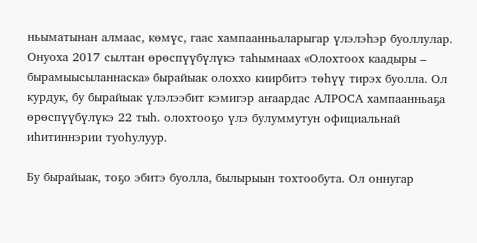ньыматынан алмаас, көмүс, гаас хампаанньаларыгар үлэлэһэр буоллулар. Онуоха 2017 сылтан өрөспүүбүлүкэ таһымнаах «Олохтоох каадыры – бырамыысыланнаска» бырайыак олоххо киирбитэ төһүү тирэх буолла. Ол курдук, бу бырайыак үлэлээбит кэмигэр аҥаардас АЛРОСА хампаанньаҕа өрөспүүбүлүкэ 22 тыһ. олохтооҕо үлэ булуммутун официальнай иһитиннэрии туоһулуур.

Бу бырайыак, тоҕо эбитэ буолла, былырыын тохтообута. Ол оннугар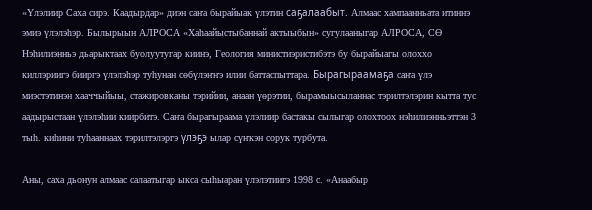«Үлэлиир Саха сирэ. Каадырдар» диэн саҥа бырайыак үлэтин саҕалаабыт. Алмаас хампаанньата итиннэ эмиэ үлэлэһэр. Былырыын АЛРОСА «Хаһаайыстыбаннай актыыбын» сугулааныгар АЛРОСА, СӨ Нэһилиэнньэ дьарыктаах буолуутугар киинэ, Геология министиэристибэтэ бу бырайыагы олоххо киллэриигэ бииргэ үлэлэһэр туһунан сөбүлэҥҥэ илии баттаспыттара. Бырагыраамаҕа саҥа үлэ миэстэтинэн хааччыйыы, стажировканы тэрийии, анаан үөрэтии, бырамыысыланнас тэрилтэлэрин кытта тус аадырыстаан үлэлэһии киирбитэ. Саҥа бырагыраама үлэлиир бастакы сылыгар олохтоох нэһилиэнньэттэн 3 тыһ. киһини туһааннаах тэрилтэлэргэ үлэҕэ ылар сүҥкэн сорук турбута.

Аны, саха дьонун алмаас салаатыгар ыкса сыһыаран үлэлэтиигэ 1998 с. «Анаабыр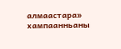алмаастара» хампаанньаны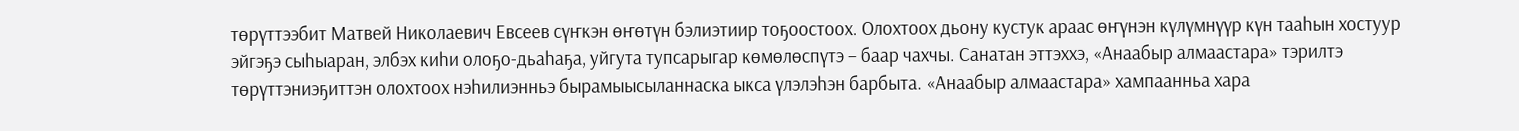төрүттээбит Матвей Николаевич Евсеев сүҥкэн өҥөтүн бэлиэтиир тоҕоостоох. Олохтоох дьону кустук араас өҥүнэн күлүмнүүр күн тааһын хостуур эйгэҕэ сыһыаран, элбэх киһи олоҕо-дьаһаҕа, уйгута тупсарыгар көмөлөспүтэ – баар чахчы. Санатан эттэххэ, «Анаабыр алмаастара» тэрилтэ төрүттэниэҕиттэн олохтоох нэһилиэнньэ бырамыысыланнаска ыкса үлэлэһэн барбыта. «Анаабыр алмаастара» хампаанньа хара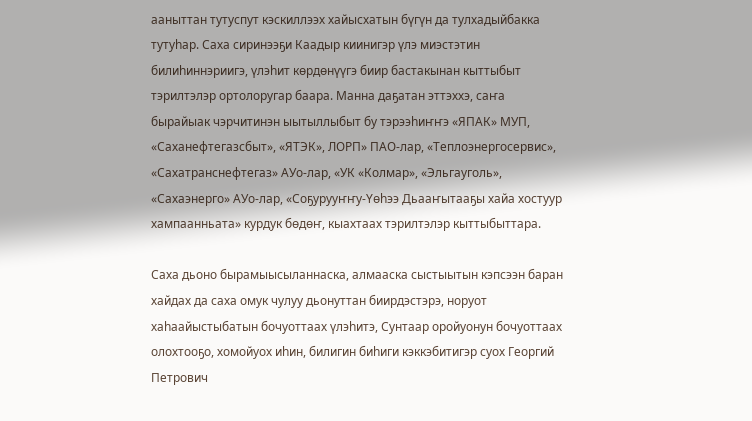ааныттан тутуспут кэскиллээх хайысхатын бүгүн да тулхадыйбакка тутуһар. Саха сиринээҕи Каадыр киинигэр үлэ миэстэтин билиһиннэриигэ, үлэһит көрдөнүүгэ биир бастакынан кыттыбыт тэрилтэлэр ортолоругар баара. Манна даҕатан эттэххэ, саҥа бырайыак чэрчитинэн ыытыллыбыт бу тэрээһиҥҥэ «ЯПАК» МУП, «Саханефтегазсбыт», «ЯТЭК», ЛОРП» ПАО-лар, «Теплоэнергосервис», «Сахатранснефтегаз» АУо-лар, «УК «Колмар», «Эльгауголь», «Сахаэнерго» АУо-лар, «Соҕурууҥҥу-Үөһээ Дьааҥытааҕы хайа хостуур хампаанньата» курдук бөдөҥ, кыахтаах тэрилтэлэр кыттыбыттара.

Саха дьоно бырамыысыланнаска, алмааска сыстыытын кэпсээн баран хайдах да саха омук чулуу дьонуттан биирдэстэрэ, норуот хаһаайыстыбатын бочуоттаах үлэһитэ, Сунтаар оройуонун бочуоттаах олохтооҕо, хомойуох иһин, билигин биһиги кэккэбитигэр суох Георгий Петрович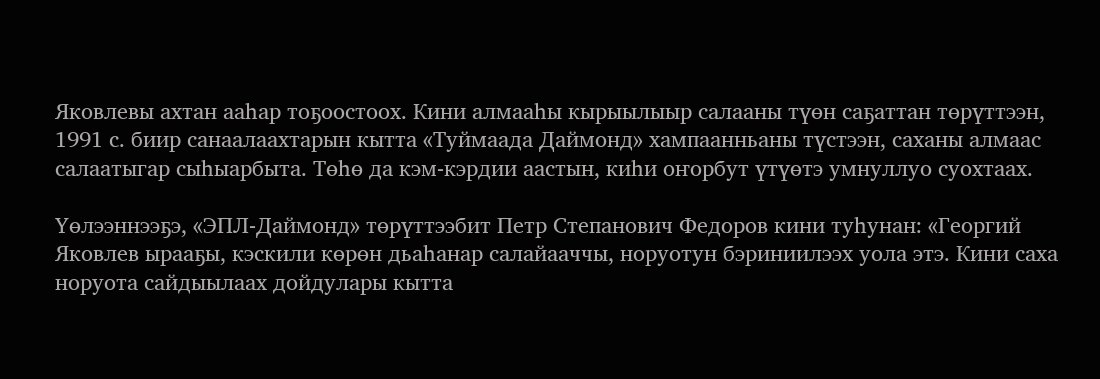Яковлевы ахтан ааһар тоҕоостоох. Кини алмааһы кырыылыыр салааны түөн саҕаттан төрүттээн, 1991 с. биир санаалаахтарын кытта «Туймаада Даймонд» хампаанньаны түстээн, саханы алмаас салаатыгар сыһыарбыта. Төһө да кэм-кэрдии аастын, киһи оҥорбут үтүөтэ умнуллуо суохтаах.

Үөлээннээҕэ, «ЭПЛ-Даймонд» төрүттээбит Петр Степанович Федоров кини туһунан: «Георгий Яковлев ырааҕы, кэскили көрөн дьаһанар салайааччы, норуотун бэриниилээх уола этэ. Кини саха норуота сайдыылаах дойдулары кытта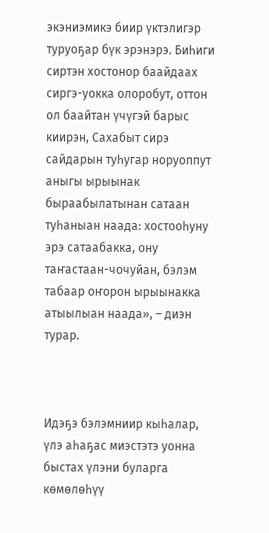экэниэмикэ биир үктэлигэр туруоҕар бүк эрэнэрэ. Биһиги сиртэн хостонор баайдаах сиргэ-уокка олоробут, оттон ол баайтан үчүгэй барыс киирэн, Сахабыт сирэ сайдарын туһугар норуоппут аныгы ырыынак быраабылатынан сатаан туһаныан наада: хостооһуну эрэ сатаабакка, ону таҥастаан-чочуйан, бэлэм табаар оҥорон ырыынакка атыылыан наада», – диэн турар.



Идэҕэ бэлэмниир кыһалар, үлэ аһаҕас миэстэтэ уонна быстах үлэни буларга көмөлөһүү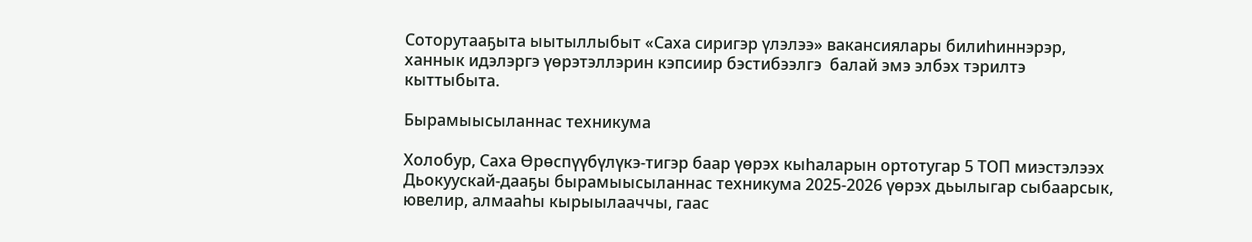Соторутааҕыта ыытыллыбыт «Саха сиригэр үлэлээ» вакансиялары билиһиннэрэр, ханнык идэлэргэ үөрэтэллэрин кэпсиир бэстибээлгэ  балай эмэ элбэх тэрилтэ кыттыбыта.

Бырамыысыланнас техникума

Холобур, Саха Өрөспүүбүлүкэ-тигэр баар үөрэх кыһаларын ортотугар 5 ТОП миэстэлээх Дьокуускай-дааҕы бырамыысыланнас техникума 2025-2026 үөрэх дьылыгар сыбаарсык, ювелир, алмааһы кырыылааччы, гаас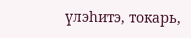үлэһитэ, токарь,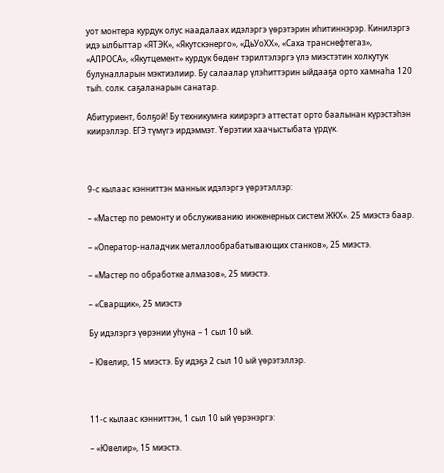уот монтера курдук олус наадалаах идэлэргэ үөрэтэрин иһитиннэрэр. Кинилэргэ идэ ылбыттар «ЯТЭК», «Якутскэнерго», «ДьУоХХ», «Саха транснефтегаз», «АЛРОСА», «Якутцемент» курдук бөдөҥ тэрилтэлэргэ үлэ миэстэтин холкутук булуналларын мэктиэлиир. Бу салаалар үлэһиттэрин ыйдааҕа орто хамнаһа 120 тыһ. солк. саҕаланарын санатар.

Абитуриент, болҕой! Бу техникумҥа киирэргэ аттестат орто баалынан күрэстэһэн киирэллэр. ЕГЭ түмүгэ ирдэммэт. Үөрэтии хаачыстыбата үрдүк.



9-с кылаас кэнниттэн маннык идэлэргэ үөрэтэллэр:

– «Мастер по ремонту и обслуживанию инженерных систем ЖКХ». 25 миэстэ баар.

– «Оператор-наладчик металлообрабатывающих станков», 25 миэстэ.

– «Мастер по обработке алмазов», 25 миэстэ.

– «Сварщик», 25 миэстэ

Бу идэлэргэ үөрэнии уһуна – 1 сыл 10 ый.

– Ювелир, 15 миэстэ. Бу идэҕэ 2 сыл 10 ый үөрэтэллэр.



11-с кылаас кэнниттэн, 1 сыл 10 ый үөрэнэргэ:

– «Ювелир», 15 миэстэ.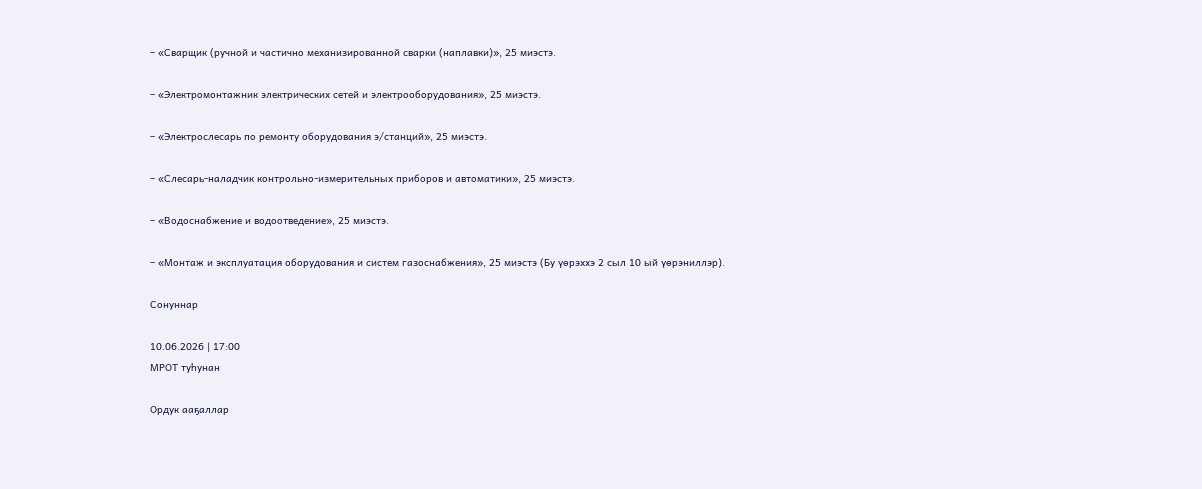– «Сварщик (ручной и частично механизированной сварки (наплавки)», 25 миэстэ.

– «Электромонтажник электрических сетей и электрооборудования», 25 миэстэ.

– «Электрослесарь по ремонту оборудования э/станций», 25 миэстэ.

– «Слесарь-наладчик контрольно-измерительных приборов и автоматики», 25 миэстэ.

– «Водоснабжение и водоотведение», 25 миэстэ.

– «Монтаж и эксплуатация оборудования и систем газоснабжения», 25 миэстэ (Бу үөрэххэ 2 сыл 10 ый үөрэниллэр).

Сонуннар

10.06.2026 | 17:00
МРОТ туһунан

Ордук ааҕаллар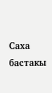Саха бастакы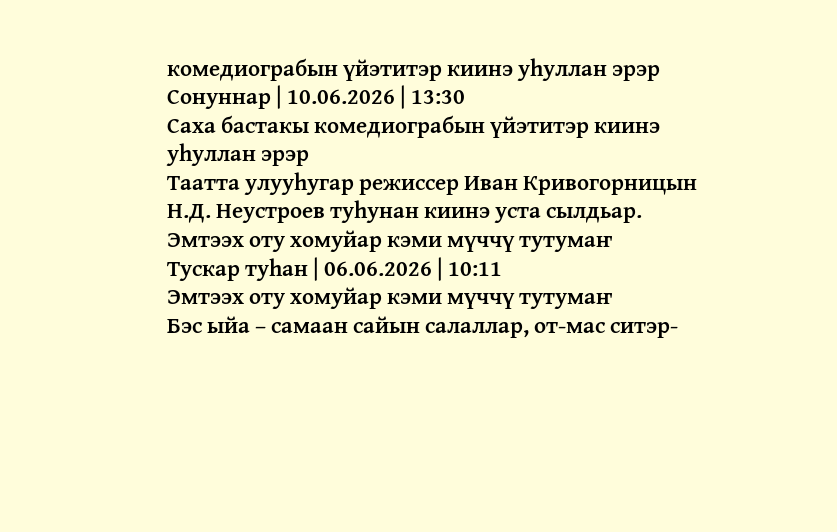комедиограбын үйэтитэр киинэ уһуллан эрэр
Сонуннар | 10.06.2026 | 13:30
Саха бастакы комедиограбын үйэтитэр киинэ уһуллан эрэр
Таатта улууһугар режиссер Иван Кривогорницын Н.Д. Неустроев туһунан киинэ уста сылдьар.
Эмтээх оту хомуйар кэми мүччү тутумаҥ
Тускар туһан | 06.06.2026 | 10:11
Эмтээх оту хомуйар кэми мүччү тутумаҥ
Бэс ыйа – самаан сайын салаллар, от-мас ситэр-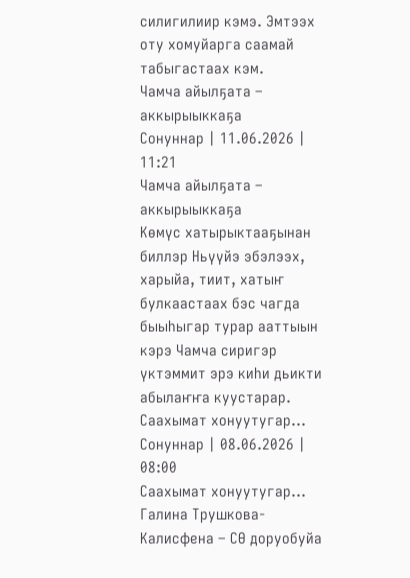силигилиир кэмэ. Эмтээх оту хомуйарга саамай табыгастаах кэм.
Чамча айылҕата – аккырыыккаҕа
Сонуннар | 11.06.2026 | 11:21
Чамча айылҕата – аккырыыккаҕа
Көмүс хатырыктааҕынан биллэр Ньүүйэ эбэлээх, харыйа, тиит, хатыҥ булкаастаах бэс чагда быыһыгар турар ааттыын кэрэ Чамча сиригэр үктэммит эрэ киһи дьикти абылаҥҥа куустарар.
Саахымат хонуутугар...
Сонуннар | 08.06.2026 | 08:00
Саахымат хонуутугар...
Галина Трушкова-Калисфена – СӨ доруобуйа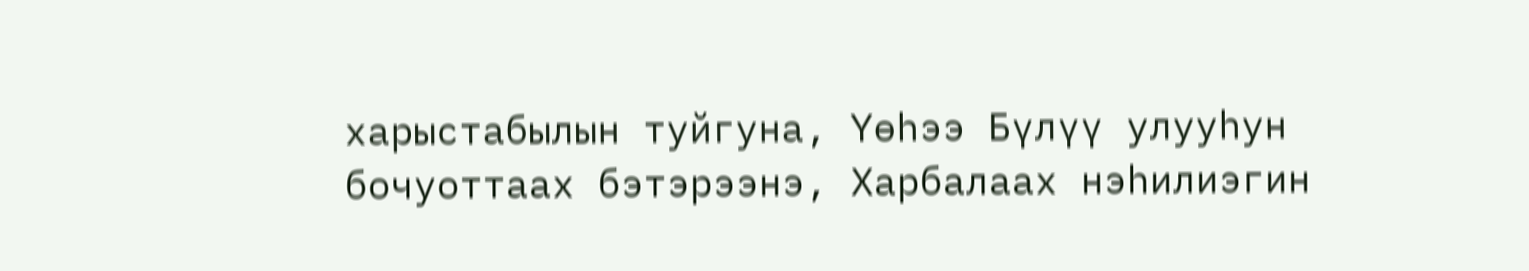харыстабылын туйгуна, Үөһээ Бүлүү улууһун бочуоттаах бэтэрээнэ, Харбалаах нэһилиэгин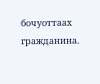бочуоттаах гражданина.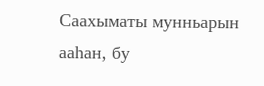Саахыматы мунньарын ааһан, бу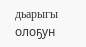дьарыгы олоҕун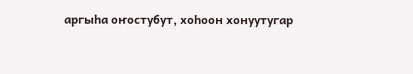аргыһа оҥостубут, хоһоон хонуутугар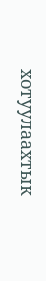хотуулаахтык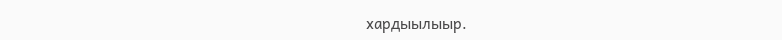хардыылыыр.